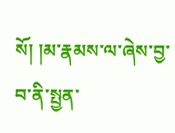སོ། །མ་རྣམས་ལ་ཞེས་བྱ་བ་ནི་སྤྱན་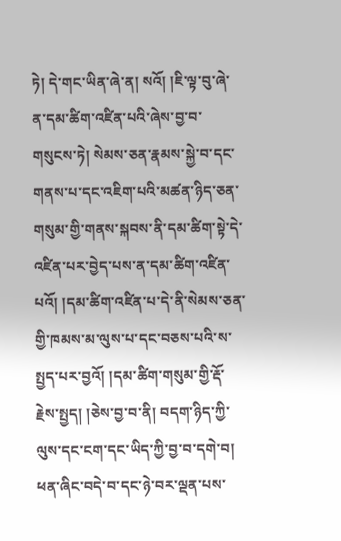ཏེ། དེ་གང་ཡིན་ཞེ་ན། སའོ། །ཇི་ལྟ་བུ་ཞེ་ན་དམ་ཚིག་འཛིན་པའི་ཞེས་བྱ་བ་གསུངས་ཏེ། སེམས་ཅན་རྣམས་སྐྱེ་བ་དང་གནས་པ་དང་འཇིག་པའི་མཚན་ཉིད་ཅན་གསུམ་གྱི་གནས་སྐབས་ནི་དམ་ཚིག་སྟེ་དེ་འཛིན་པར་བྱེད་པས་ན་དམ་ཚིག་འཛིན་པའོ། །དམ་ཚིག་འཛིན་པ་དེ་ནི་སེམས་ཅན་གྱི་ཁམས་མ་ལུས་པ་དང་བཅས་པའི་ས་སྤྱད་པར་བྱའོ། །དམ་ཚིག་གསུམ་གྱི་རྡོ་རྗེས་སྤྱད། །ཅེས་བྱ་བ་ནི། བདག་ཉིད་ཀྱི་ལུས་དང་ངག་དང་ཡིད་ཀྱི་བྱ་བ་དགེ་བ། ཕན་ཞིང་བདེ་བ་དང་ཉེ་བར་ལྡན་པས་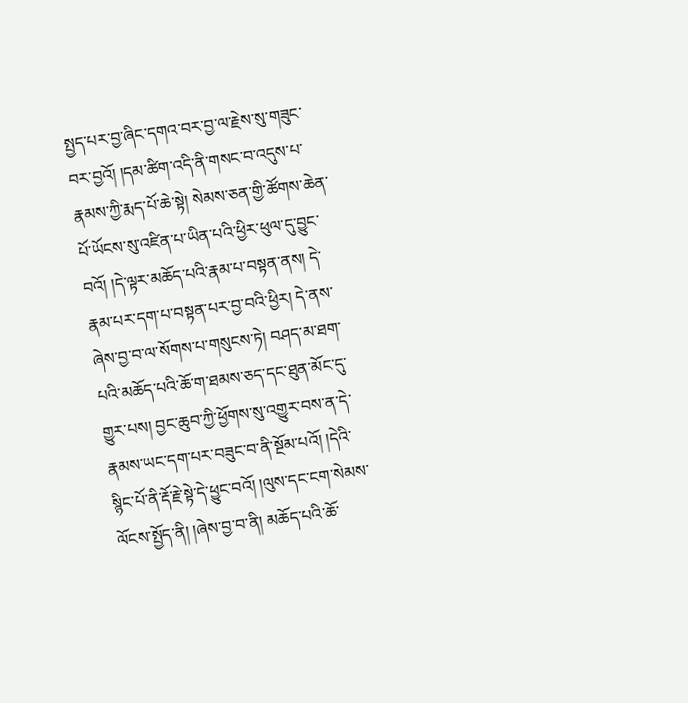སྤྱད་པར་བྱ་ཞིང་དགའ་བར་བྱ་ལ་རྗེས་སུ་གཟུང་བར་བྱའོ། །དམ་ཚིག་འདི་ནི་གསང་བ་འདུས་པ་རྣམས་ཀྱི་རྨད་པོ་ཆེ་སྟེ། སེམས་ཅན་གྱི་ཚོགས་ཆེན་པོ་ཡོངས་སུ་འཛིན་པ་ཡིན་པའི་ཕྱིར་ཕུལ་དུ་བྱུང་བའོ། །དེ་ལྟར་མཆོད་པའི་རྣམ་པ་བསྟན་ནས། དེ་རྣམ་པར་དག་པ་བསྟན་པར་བྱ་བའི་ཕྱིར། དེ་ནས་ཞེས་བྱ་བ་ལ་སོགས་པ་གསུངས་ཏེ། བཤད་མ་ཐག་པའི་མཆོད་པའི་ཆོ་ག་ཐམས་ཅད་དང་ཐུན་མོང་དུ་གྱུར་པས། བྱང་ཆུབ་ཀྱི་ཕྱོགས་སུ་འགྱུར་བས་ན་དེ་རྣམས་ཡང་དག་པར་བཟུང་བ་ནི་སྔོམ་པའོ། །དེའི་སྙིང་པོ་ནི་རྡོ་རྗེ་སྟེ་དེ་ཕྱུང་བའོ། །ལུས་དང་ངག་སེམས་ལོངས་སྤྱོད་ནི། །ཞེས་བྱ་བ་ནི། མཆོད་པའི་ཆོ་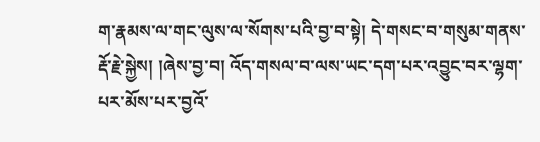ག་རྣམས་ལ་གང་ལུས་ལ་སོགས་པའི་བྱ་བ་སྟེ། དེ་གསང་བ་གསུམ་གནས་རྡོ་རྗེ་སྐྱེས། །ཞེས་བྱ་བ། འོད་གསལ་བ་ལས་ཡང་དག་པར་འབྱུང་བར་ལྷག་པར་མོས་པར་བྱའོ་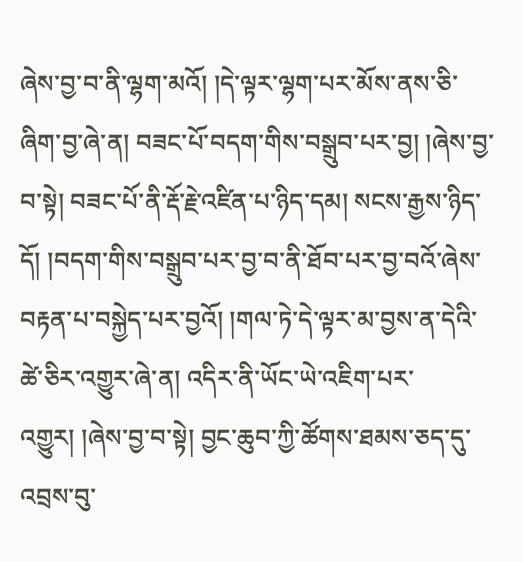ཞེས་བྱ་བ་ནི་ལྷག་མའོ། །དེ་ལྟར་ལྷག་པར་མོས་ནས་ཅི་ཞིག་བྱ་ཞེ་ན། བཟང་པོ་བདག་གིས་བསྒྲུབ་པར་བྱ། །ཞེས་བྱ་བ་སྟེ། བཟང་པོ་ནི་རྡོ་རྗེ་འཛིན་པ་ཉིད་དམ། སངས་རྒྱས་ཉིད་དོ། །བདག་གིས་བསྒྲུབ་པར་བྱ་བ་ནི་ཐོབ་པར་བྱ་བའོ་ཞེས་བརྟན་པ་བསྐྱེད་པར་བྱའོ། །གལ་ཏེ་དེ་ལྟར་མ་བྱས་ན་དེའི་ཚེ་ཅིར་འགྱུར་ཞེ་ན། འདིར་ནི་ཡོང་ཡེ་འཇིག་པར་འགྱུར། །ཞེས་བྱ་བ་སྟེ། བྱང་ཆུབ་ཀྱི་ཚོགས་ཐམས་ཅད་དུ་འབྲས་བུ་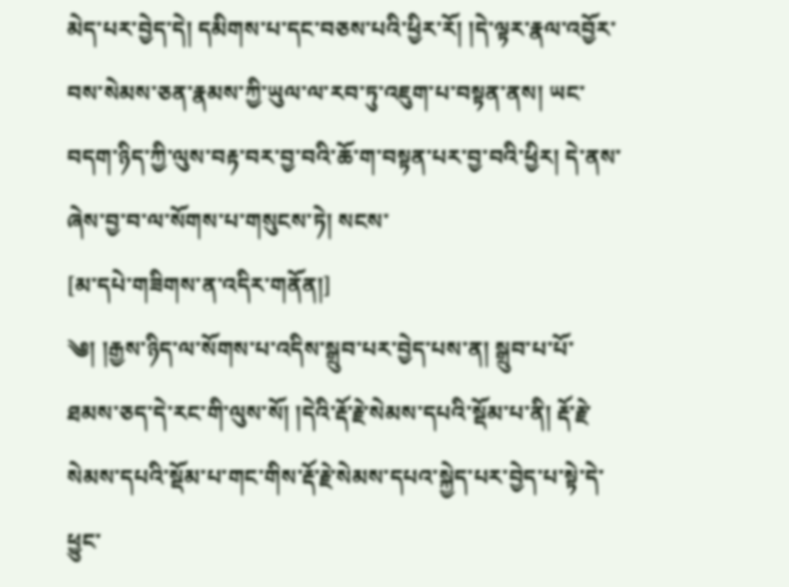མེད་པར་བྱེད་དེ། དམིགས་པ་དང་བཅས་པའི་ཕྱིར་རོ། །དེ་ལྟར་རྣལ་འབྱོར་བས་སེམས་ཅན་རྣམས་ཀྱི་ཡུལ་ལ་རབ་ཏུ་འཇུག་པ་བསྟན་ནས། ཡང་བདག་ཉིད་ཀྱི་ལུས་བརྟ་བར་བྱ་བའི་ཆོ་ག་བསྟན་པར་བྱ་བའི་ཕྱིར། དེ་ནས་ཞེས་བྱ་བ་ལ་སོགས་པ་གསུངས་ཏེ། སངས་
[མ་དཔེ་གཟིགས་ན་འདིར་གནོན།]
༄། །རྒྱས་ཉིད་ལ་སོགས་པ་འདིས་སྒྲུབ་པར་བྱེད་པས་ན། སྒྲུབ་པ་པོ་ཐམས་ཅད་དེ་རང་གི་ལུས་སོ། །དེའི་རྡོ་རྗེ་སེམས་དཔའི་སྡོམ་པ་ནི། རྡོ་རྗེ་སེམས་དཔའི་སྡོམ་པ་གང་གིས་རྡོ་རྗེ་སེམས་དཔའ་སྐྱེད་པར་བྱེད་པ་སྟེ་དེ་ཕྱུང་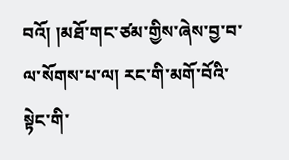བའོ། །མཐོ་གང་ཙམ་གྱིས་ཞེས་བྱ་བ་ལ་སོགས་པ་ལ། རང་གི་མགོ་བོའི་སྟེང་གི་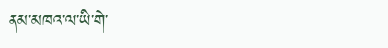ནམ་མཁའ་ལ་ཡི་གེ་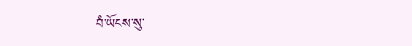བཾ་ཡོངས་སུ་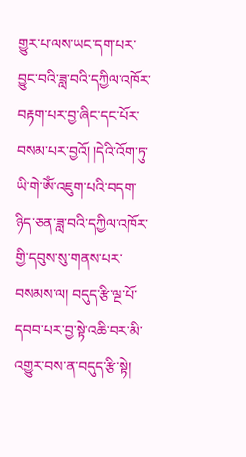གྱུར་པ་ལས་ཡང་དག་པར་བྱུང་བའི་ཟླ་བའི་དཀྱིལ་འཁོར་བརྟག་པར་བྱ་ཞིང་དང་པོར་བསམ་པར་བྱའོ། །དེའི་འོག་ཏུ་ཡི་གེ་ཨོཾ་འཇུག་པའི་བདག་ཉིད་ཅན་ཟླ་བའི་དཀྱིལ་འཁོར་གྱི་དབུས་སུ་གནས་པར་བསམས་ལ། བདུད་རྩི་ལྔ་པོ་དབབ་པར་བྱ་སྟེ་འཆི་བར་མི་འགྱུར་བས་ན་བདུད་རྩི་སྟེ།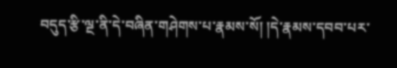བདུད་རྩི་ལྔ་ནི་དེ་བཞིན་གཤེགས་པ་རྣམས་སོ། །དེ་རྣམས་དབབ་པར་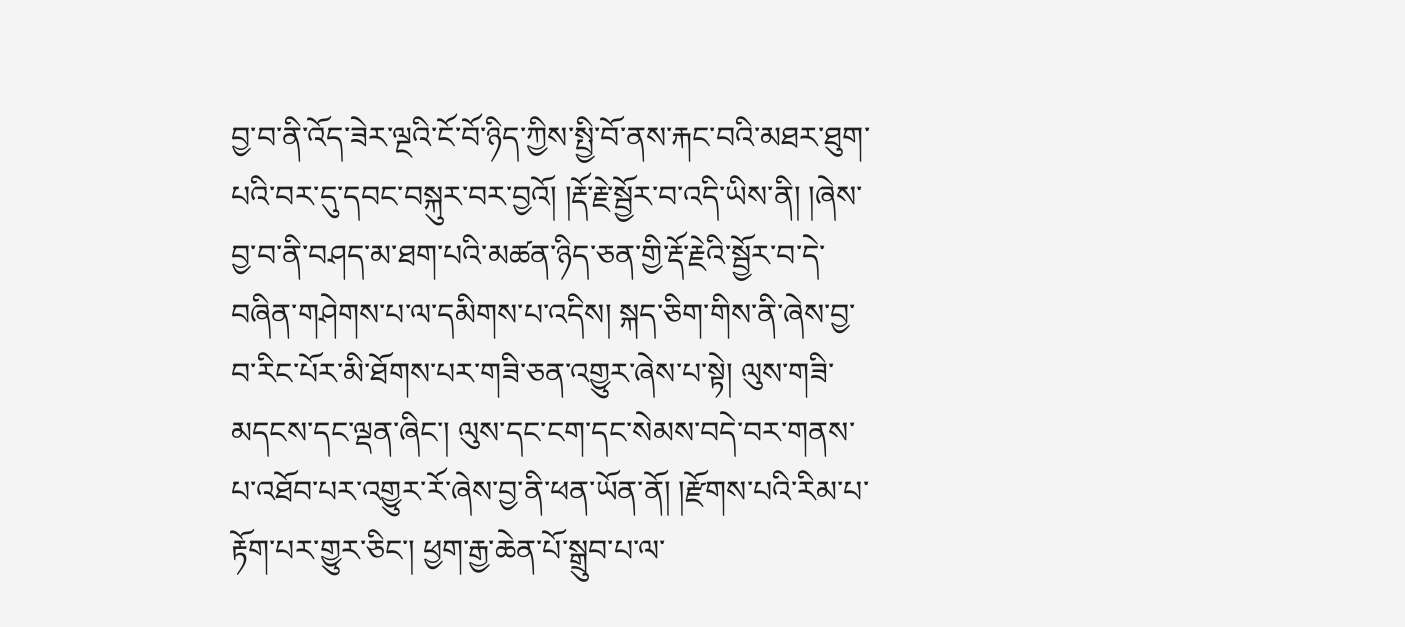བྱ་བ་ནི་འོད་ཟེར་ལྔའི་ངོ་བོ་ཉིད་ཀྱིས་སྤྱི་བོ་ནས་རྐང་བའི་མཐར་ཐུག་པའི་བར་དུ་དབང་བསྐུར་བར་བྱའོ། །རྡོ་རྗེ་སྦྱོར་བ་འདི་ཡིས་ནི། །ཞེས་བྱ་བ་ནི་བཤད་མ་ཐག་པའི་མཚན་ཉིད་ཅན་གྱི་རྡོ་རྗེའི་སྦྱོར་བ་དེ་བཞིན་གཤེགས་པ་ལ་དམིགས་པ་འདིས། སྐད་ཅིག་གིས་ནི་ཞེས་བྱ་བ་རིང་པོར་མི་ཐོགས་པར་གཟི་ཅན་འགྱུར་ཞེས་པ་སྟེ། ལུས་གཟི་མདངས་དང་ལྡན་ཞིང་། ལུས་དང་ངག་དང་སེམས་བདེ་བར་གནས་པ་འཐོབ་པར་འགྱུར་རོ་ཞེས་བྱ་ནི་ཕན་ཡོན་ནོ། །རྫོགས་པའི་རིམ་པ་རྟོག་པར་གྱུར་ཅིང་། ཕྱག་རྒྱ་ཆེན་པོ་སྒྲུབ་པ་ལ་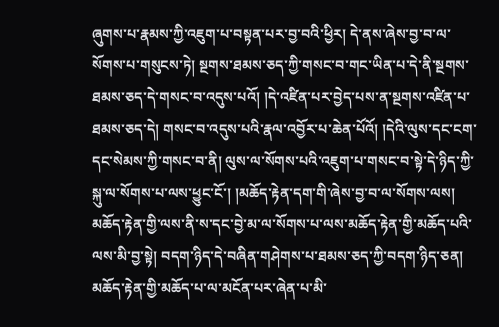ཞུགས་པ་རྣམས་ཀྱི་འཇུག་པ་བསྟན་པར་བྱ་བའི་ཕྱིར། དེ་ནས་ཞེས་བྱ་བ་ལ་སོགས་པ་གསུངས་ཏེ། སྔགས་ཐམས་ཅད་ཀྱི་གསང་བ་གང་ཡིན་པ་དེ་ནི་སྔགས་ཐམས་ཅད་དེ་གསང་བ་འདུས་པའོ། །དེ་འཛིན་པར་བྱེད་པས་ན་སྔགས་འཛིན་པ་ཐམས་ཅད་དེ། གསང་བ་འདུས་པའི་རྣལ་འབྱོར་པ་ཆེན་པོའོ། །དེའི་ལུས་དང་ངག་དང་སེམས་ཀྱི་གསང་བ་ནི། ལུས་ལ་སོགས་པའི་འཇུག་པ་གསང་བ་སྟེ་དེ་ཉིད་ཀྱི་སྐུ་ལ་སོགས་པ་ལས་ཕྱུང་ངོ་། །མཆོད་རྟེན་དག་གི་ཞེས་བྱ་བ་ལ་སོགས་ལས། མཆོད་རྟེན་གྱི་ལས་ནི་ས་དང་བྱེ་མ་ལ་སོགས་པ་ལས་མཆོད་རྟེན་གྱི་མཆོད་པའི་ལས་མི་བྱ་སྟེ། བདག་ཉིད་དེ་བཞིན་གཤེགས་པ་ཐམས་ཅད་ཀྱི་བདག་ཉིད་ཅན། མཆོད་རྟེན་གྱི་མཆོད་པ་ལ་མངོན་པར་ཞེན་པ་མི་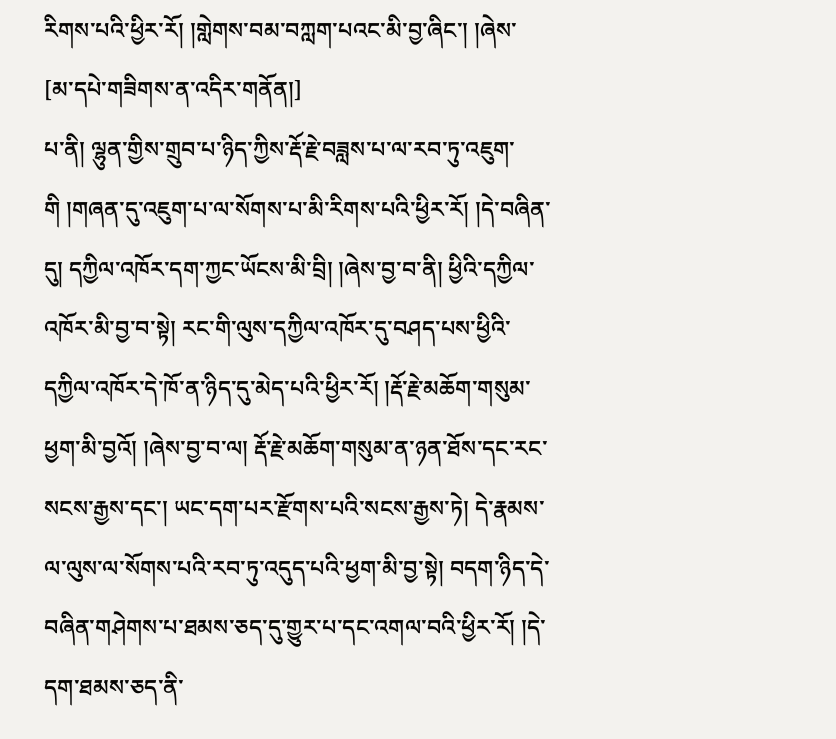རིགས་པའི་ཕྱིར་རོ། །གླེགས་བམ་བཀླག་པའང་མི་བྱ་ཞིང་། །ཞེས་
[མ་དཔེ་གཟིགས་ན་འདིར་གནོན།]
པ་ནི། ལྷུན་གྱིས་གྲུབ་པ་ཉིད་ཀྱིས་རྡོ་རྗེ་བཟླས་པ་ལ་རབ་ཏུ་འཇུག་གི །གཞན་དུ་འཇུག་པ་ལ་སོགས་པ་མི་རིགས་པའི་ཕྱིར་རོ། །དེ་བཞིན་དུ། དཀྱིལ་འཁོར་དག་ཀྱང་ཡོངས་མི་བྲི། །ཞེས་བྱ་བ་ནི། ཕྱིའི་དཀྱིལ་འཁོར་མི་བྱ་བ་སྟེ། རང་གི་ལུས་དཀྱིལ་འཁོར་དུ་བཤད་པས་ཕྱིའི་དཀྱིལ་འཁོར་དེ་ཁོ་ན་ཉིད་དུ་མེད་པའི་ཕྱིར་རོ། །རྡོ་རྗེ་མཆོག་གསུམ་ཕྱག་མི་བྱའོ། །ཞེས་བྱ་བ་ལ། རྡོ་རྗེ་མཆོག་གསུམ་ན་ཉན་ཐོས་དང་རང་སངས་རྒྱས་དང་། ཡང་དག་པར་རྫོགས་པའི་སངས་རྒྱས་ཏེ། དེ་རྣམས་ལ་ལུས་ལ་སོགས་པའི་རབ་ཏུ་འདུད་པའི་ཕྱག་མི་བྱ་སྟེ། བདག་ཉིད་དེ་བཞིན་གཤེགས་པ་ཐམས་ཅད་དུ་གྱུར་པ་དང་འགལ་བའི་ཕྱིར་རོ། །དེ་དག་ཐམས་ཅད་ནི་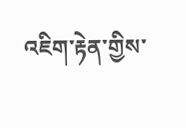འཇིག་རྟེན་གྱིས་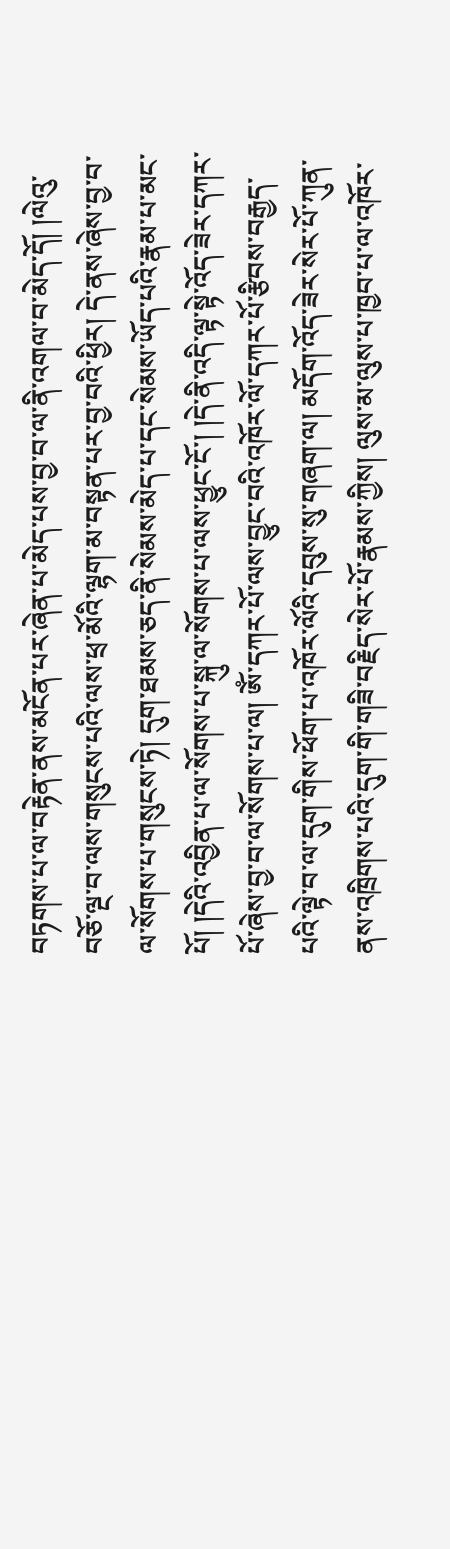བཏགས་པ་ལ་བརྟེན་ནས་མངོན་པར་ཞེན་པ་མེད་པས་བྱ་བ་ལ་ནི་འགལ་བ་མེད་དོ། །ལེའུ་བཅོ་ལྔ་བ་ལས་གསུངས་པའི་ལས་ཕྲ་མོའི་ལྷག་མ་བསྟན་པར་བྱ་བའི་ཕྱིར། དེ་ནས་ཞེས་བྱ་བ་ལ་སོགས་པ་གསུངས་ཏེ། དུག་ཐམས་ཅད་ནི་སེམས་མེད་པ་དང་སེམས་ཡོད་པའི་རྣམ་པ་མང་པོ། །དེའི་འབྱིན་པ་ལ་སོགས་པ་སྐུ་ལ་སོགས་པ་ལས་ཕྱུང་ངོ་། །དེ་ནི་འདི་ལྟ་སྟེ་འོད་ཟེར་དཀར་པོ་ཞེས་བྱ་བ་ལ་སོགས་པ་ལ། ཨོཾ་དཀར་པོ་ལས་བྱུང་བའི་འཁོར་ལོ་དཀར་པོ་རྩིབས་བརྒྱད་པའི་ལྟེ་བ་ལ་དུག་གིས་ཕོག་པ་འཁོར་ལོའི་དབུས་སུ་གཞག་ལ། མདོག་འོད་ཟེར་སེར་པོ་ཀུན་ནས་འཁྲིགས་པའི་དུག་གི་གཟི་བརྗིད་སེར་པོ་རྣམས་ཀྱིས། ལུས་མ་ལུས་པ་ཁྱབ་པ་ལ་འཁོར་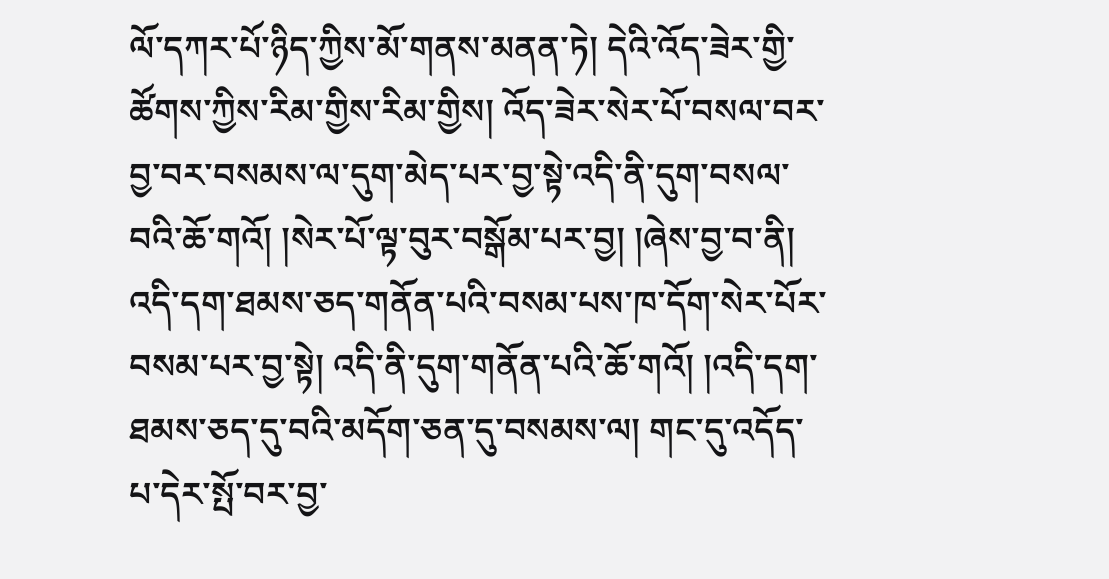ལོ་དཀར་པོ་ཉིད་ཀྱིས་མོ་གནས་མནན་ཏེ། དེའི་འོད་ཟེར་གྱི་ཚོགས་ཀྱིས་རིམ་གྱིས་རིམ་གྱིས། འོད་ཟེར་སེར་པོ་བསལ་བར་བྱ་བར་བསམས་ལ་དུག་མེད་པར་བྱ་སྟེ་འདི་ནི་དུག་བསལ་བའི་ཆོ་གའོ། །སེར་པོ་ལྟ་བུར་བསྒོམ་པར་བྱ། །ཞེས་བྱ་བ་ནི། འདི་དག་ཐམས་ཅད་གནོན་པའི་བསམ་པས་ཁ་དོག་སེར་པོར་བསམ་པར་བྱ་སྟེ། འདི་ནི་དུག་གནོན་པའི་ཆོ་གའོ། །འདི་དག་ཐམས་ཅད་དུ་བའི་མདོག་ཅན་དུ་བསམས་ལ། གང་དུ་འདོད་པ་དེར་སྤོ་བར་བྱ་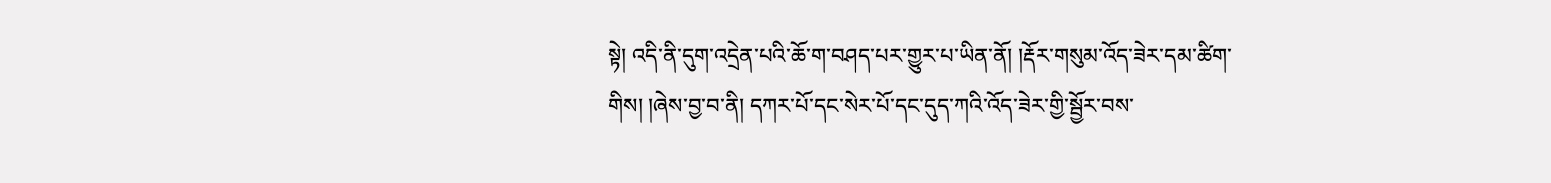སྟེ། འདི་ནི་དུག་འདྲེན་པའི་ཆོ་ག་བཤད་པར་གྱུར་པ་ཡིན་ནོ། །རྡོར་གསུམ་འོད་ཟེར་དམ་ཚིག་གིས། །ཞེས་བྱ་བ་ནི། དཀར་པོ་དང་སེར་པོ་དང་དུད་ཀའི་འོད་ཟེར་གྱི་སྦྱོར་བས་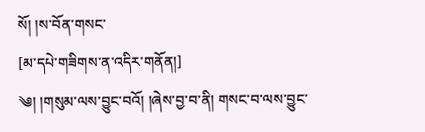སོ། །ས་བོན་གསང་
[མ་དཔེ་གཟིགས་ན་འདིར་གནོན།]
༄། །གསུམ་ལས་བྱུང་བའོ། །ཞེས་བྱ་བ་ནི། གསང་བ་ལས་བྱུང་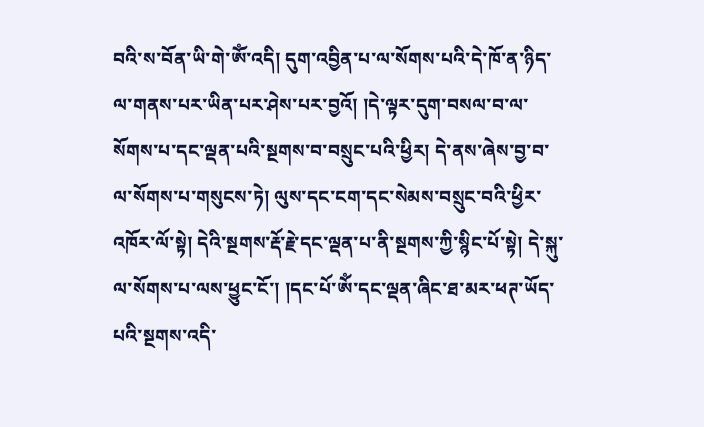བའི་ས་བོན་ཡི་གེ་ཨོཾ་འདི། དུག་འབྱིན་པ་ལ་སོགས་པའི་དེ་ཁོ་ན་ཉིད་ལ་གནས་པར་ཡིན་པར་ཤེས་པར་བྱའོ། །དེ་ལྟར་དུག་བསལ་བ་ལ་སོགས་པ་དང་ལྡན་པའི་སྔགས་བ་བསྲུང་པའི་ཕྱིར། དེ་ནས་ཞེས་བྱ་བ་ལ་སོགས་པ་གསུངས་ཏེ། ལུས་དང་ངག་དང་སེམས་བསྲུང་བའི་ཕྱིར་འཁོར་ལོ་སྟེ། དེའི་སྔགས་རྡོ་རྗེ་དང་ལྡན་པ་ནི་སྔགས་ཀྱི་སྙིང་པོ་སྟེ། དེ་སྐུ་ལ་སོགས་པ་ལས་ཕྱུང་ངོ་། །དང་པོ་ཨོཾ་དང་ལྡན་ཞིང་ཐ་མར་ཕཊ་ཡོད་པའི་སྔགས་འདི་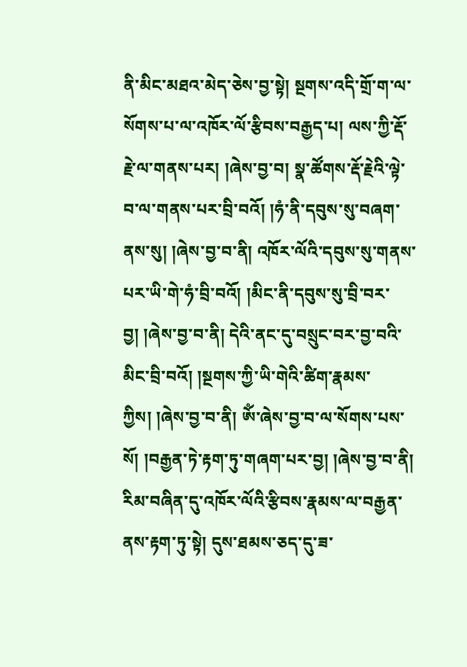ནི་མིང་མཐའ་མེད་ཅེས་བྱ་སྟེ། སྔགས་འདི་གྲོ་ག་ལ་སོགས་པ་ལ་འཁོར་ལོ་རྩིབས་བརྒྱད་པ། ལས་ཀྱི་རྡོ་རྗེ་ལ་གནས་པར། །ཞེས་བྱ་བ། སྣ་ཚོགས་རྡོ་རྗེའི་ལྟེ་བ་ལ་གནས་པར་བྲི་བའོ། །ཧཾ་ནི་དབུས་སུ་བཞག་ནས་སུ། །ཞེས་བྱ་བ་ནི། འཁོར་ལོའི་དབུས་སུ་གནས་པར་ཡི་གེ་ཧཾ་བྲི་བའོ། །མིང་ནི་དབུས་སུ་བྲི་བར་བྱ། །ཞེས་བྱ་བ་ནི། དེའི་ནང་དུ་བསྲུང་བར་བྱ་བའི་མིང་བྲི་བའོ། །སྔགས་ཀྱི་ཡི་གེའི་ཚིག་རྣམས་ཀྱིས། །ཞེས་བྱ་བ་ནི། ཨོཾ་ཞེས་བྱ་བ་ལ་སོགས་པས་སོ། །བརྒྱན་ཏེ་རྟག་ཏུ་གཞག་པར་བྱ། །ཞེས་བྱ་བ་ནི། རིམ་བཞིན་དུ་འཁོར་ལོའི་རྩིབས་རྣམས་ལ་བརྒྱན་ནས་རྟག་ཏུ་སྟེ། དུས་ཐམས་ཅད་དུ་ཟ་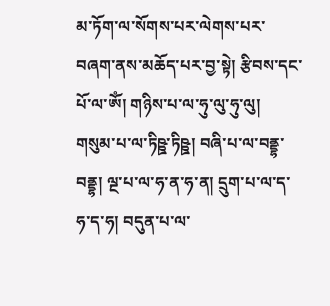མ་ཏོག་ལ་སོགས་པར་ལེགས་པར་བཞག་ནས་མཆོད་པར་བྱ་སྟེ། རྩིབས་དང་པོ་ལ་ཨོཾ། གཉིས་པ་ལ་ཧུ་ལུ་ཧུ་ལུ། གསུམ་པ་ལ་ཏིཥྛ་ཏིཥྛ། བཞི་པ་ལ་བནྡྷ་བནྡྷ། ལྔ་པ་ལ་ཧ་ན་ཧ་ན། དྲུག་པ་ལ་ད་ཧ་ད་ཧ། བདུན་པ་ལ་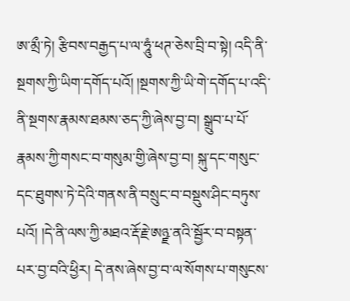ཨ་མྲྀ་ཏེ། རྩིབས་བརྒྱད་པ་ལ་ཧཱུཾ་ཕཊ་ཅེས་བྲི་བ་སྟེ། འདི་ནི་སྔགས་ཀྱི་ཡིག་དགོད་པའོ། །སྔགས་ཀྱི་ཡི་གེ་དགོད་པ་འདི་ནི་སྔགས་རྣམས་ཐམས་ཅད་ཀྱི་ཞེས་བྱ་བ། སྒྲུབ་པ་པོ་རྣམས་ཀྱི་གསང་བ་གསུམ་གྱི་ཞེས་བྱ་བ། སྐུ་དང་གསུང་དང་ཐུགས་ཏེ་དེའི་གནས་ནི་བསྲུང་བ་བསྡུས་ཤིང་བཏུས་པའོ། །དེ་ནི་ལས་ཀྱི་མཐའ་རྡོ་རྗེ་ཨཉྫ་ནའི་སྦྱོར་བ་བསྟན་པར་བྱ་བའི་ཕྱིར། དེ་ནས་ཞེས་བྱ་བ་ལ་སོགས་པ་གསུངས་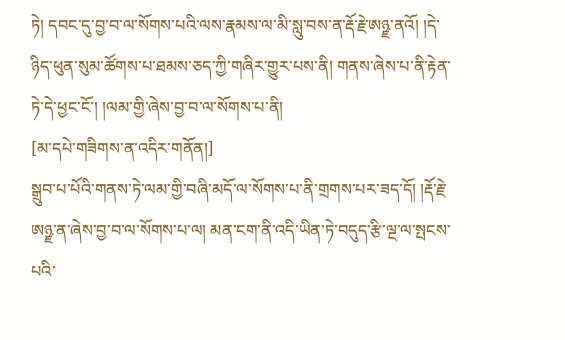ཏེ། དབང་དུ་བྱ་བ་ལ་སོགས་པའི་ལས་རྣམས་ལ་མི་སླུ་བས་ན་རྡོ་རྗེ་ཨཉྫ་ནའོ། །དེ་ཉིད་ཕུན་སུམ་ཚོགས་པ་ཐམས་ཅད་ཀྱི་གཞིར་གྱུར་པས་ནི། གནས་ཞེས་པ་ནི་རྟེན་ཏེ་དེ་ཕྱང་ངོ་། །ལམ་གྱི་ཞེས་བྱ་བ་ལ་སོགས་པ་ནི།
[མ་དཔེ་གཟིགས་ན་འདིར་གནོན།]
སྒྲུབ་པ་པོའི་གནས་ཏེ་ལམ་གྱི་བཞི་མདོ་ལ་སོགས་པ་ནི་གྲགས་པར་ཟད་དོ། །རྡོ་རྗེ་ཨཉྫ་ན་ཞེས་བྱ་བ་ལ་སོགས་པ་ལ། མན་ངག་ནི་འདི་ཡིན་ཏེ་བདུད་རྩི་ལྔ་ལ་སྤངས་པའི་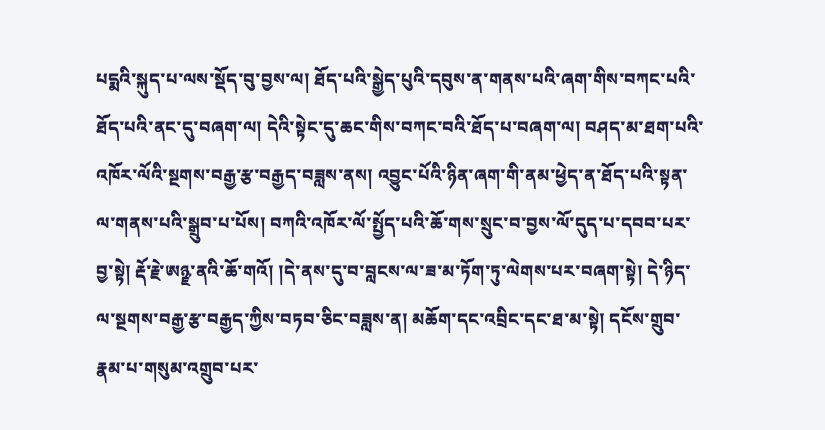པདྨའི་སྐུད་པ་ལས་སྡོད་བུ་བྱས་ལ། ཐོད་པའི་སྒྱེད་པུའི་དབུས་ན་གནས་པའི་ཞག་གིས་བཀང་པའི་ཐོད་པའི་ནང་དུ་བཞག་ལ། དེའི་སྟེང་དུ་ཆང་གིས་བཀང་བའི་ཐོད་པ་བཞག་ལ། བཤད་མ་ཐག་པའི་འཁོར་ལོའི་སྔགས་བརྒྱ་རྩ་བརྒྱད་བཟླས་ནས། འབྱུང་པོའི་ཉིན་ཞག་གི་ནམ་ཕྱེད་ན་ཐོད་པའི་སྟན་ལ་གནས་པའི་སྒྲུབ་པ་པོས། བཀའི་འཁོར་ལོ་སྤྱོད་པའི་ཆོ་གས་སྲུང་བ་བྱས་ལོ་དུད་པ་དབབ་པར་བྱ་སྟེ། རྡོ་རྗེ་ཨཉྫ་ནའི་ཆོ་གའོ། །དེ་ནས་དུ་བ་བླངས་ལ་ཟ་མ་ཏོག་ཏུ་ལེགས་པར་བཞག་སྟེ། དེ་ཉིད་ལ་སྔགས་བརྒྱ་རྩ་བརྒྱད་ཀྱིས་བཏབ་ཅིང་བཟླས་ན། མཆོག་དང་འབྲིང་དང་ཐ་མ་སྟེ། དངོས་གྲུབ་རྣམ་པ་གསུམ་འགྲུབ་པར་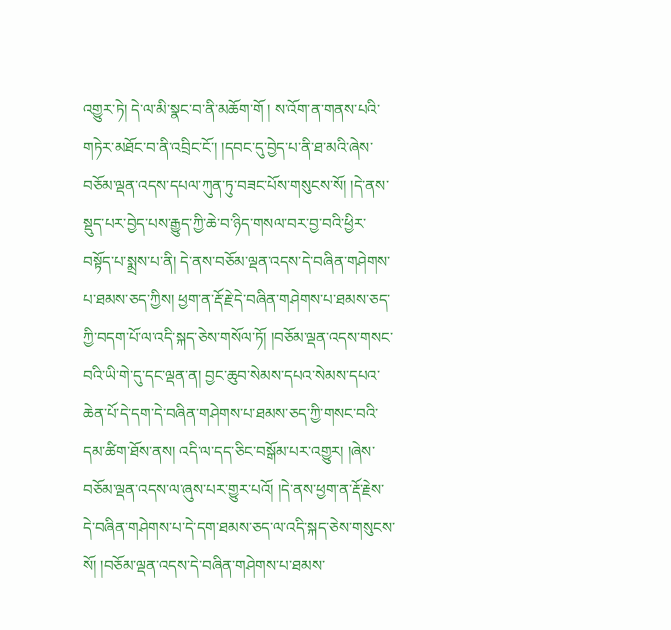འགྱུར་ཏེ། དེ་ལ་མི་སྣང་བ་ནི་མཆོག་གོ ། ས་འོག་ན་གནས་པའི་གཏེར་མཐོང་བ་ནི་འབྲིང་ངོ་། །དབང་དུ་བྱེད་པ་ནི་ཐ་མའི་ཞེས་བཅོམ་ལྡན་འདས་དཔལ་ཀུན་ཏུ་བཟང་པོས་གསུངས་སོ། །དེ་ནས་སྡུད་པར་བྱེད་པས་རྒྱུད་ཀྱི་ཆེ་བ་ཉིད་གསལ་བར་བྱ་བའི་ཕྱིར་བསྟོད་པ་སྨྲས་པ་ནི། དེ་ནས་བཅོམ་ལྡན་འདས་དེ་བཞིན་གཤེགས་པ་ཐམས་ཅད་ཀྱིས། ཕྱག་ན་རྡོ་རྗེ་དེ་བཞིན་གཤེགས་པ་ཐམས་ཅད་ཀྱི་བདག་པོ་ལ་འདི་སྐད་ཅེས་གསོལ་ཏོ། །བཅོམ་ལྡན་འདས་གསང་བའི་ཡི་གེ་དུ་དང་ལྡན་ན། བྱང་ཆུབ་སེམས་དཔའ་སེམས་དཔའ་ཆེན་པོ་དེ་དག་དེ་བཞིན་གཤེགས་པ་ཐམས་ཅད་ཀྱི་གསང་བའི་དམ་ཚིག་ཐོས་ནས། འདི་ལ་དད་ཅིང་བསྒོམ་པར་འགྱུར། །ཞེས་བཅོམ་ལྡན་འདས་ལ་ཞུས་པར་གྱུར་པའོ། །དེ་ནས་ཕྱག་ན་རྡོ་རྗེས་དེ་བཞིན་གཤེགས་པ་དེ་དག་ཐམས་ཅད་ལ་འདི་སྐད་ཅེས་གསུངས་སོ། །བཅོམ་ལྡན་འདས་དེ་བཞིན་གཤེགས་པ་ཐམས་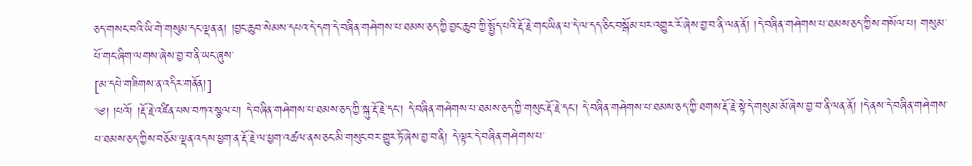ཅད་གསང་བའི་ཡི་གེ་གསུམ་དང་ལྡན་ན། །བྱང་ཆུབ་སེམས་དཔའ་དེ་དག་དེ་བཞིན་གཤེགས་པ་ཐམས་ཅད་ཀྱི་བྱང་ཆུབ་ཀྱི་སྤྱོད་པའི་རྡོ་རྗེ་གང་ཡིན་པ་དེ་ལ་དད་ཅིང་བསྒོམ་པར་འགྱུར་རོ་ཞེས་བྱ་བ་ནི་ལན་ནོ། །དེ་བཞིན་གཤེགས་པ་ཐམས་ཅད་ཀྱིས་གསོལ་པ། གསུམ་པོ་གང་ཞིག་ལགས་ཞེས་བྱ་བ་ནི་ཡང་ཞུས་
[མ་དཔེ་གཟིགས་ན་འདིར་གནོན།]
༄། །པའོ། །རྡོ་རྗེ་འཛིན་པས་བཀའ་སྩལ་པ། དེ་བཞིན་གཤེགས་པ་ཐམས་ཅད་ཀྱི་སྐུ་རྡོ་རྗེ་དང་། དེ་བཞིན་གཤེགས་པ་ཐམས་ཅད་ཀྱི་གསུང་རྡོ་རྗེ་དང་། དེ་བཞིན་གཤེགས་པ་ཐམས་ཅད་ཀྱི་ཐགས་རྡོ་རྗེ་སྟེ་དེ་གསུམ་མོ་ཞེས་བྱ་བ་ནི་ལན་ནོ། །དེ་ནས་དེ་བཞིན་གཤེགས་པ་ཐམས་ཅད་ཀྱིས་བཅོམ་ལྡན་འདས་ཕྱག་ན་རྡོ་རྗེ་ལ་ཕྱག་འཚལ་ནས་ཅང་མི་གསུང་བར་གྱུར་ཏོ་ཞེས་བྱ་བ་ནི། དེ་ལྟར་དེ་བཞིན་གཤེགས་པ་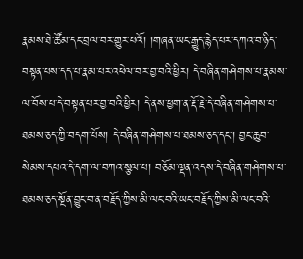རྣམས་ཐེ་ཚོམ་དང་བྲལ་བར་གྱུར་པའོ། །གཞན་ཡང་རྒྱུད་རྙེད་པར་དཀའ་བ་ཉིད་བསྟན་པས་དད་པ་རྣམ་པར་འཕེལ་བར་བྱ་བའི་ཕྱིར། དེ་བཞིན་གཤེགས་པ་རྣམས་ལ་བོས་པ་དེ་བསྟན་པར་བྱ་བའི་ཕྱིར། དེ་ནས་ཕྱག་ན་རྡོ་རྗེ་དེ་བཞིན་གཤེགས་པ་ཐམས་ཅད་ཀྱི་བདག་པོས། དེ་བཞིན་གཤེགས་པ་ཐམས་ཅད་དང་། བྱང་ཆུབ་སེམས་དཔའ་དེ་དག་ལ་བཀའ་སྩལ་པ། བཅོམ་ལྡན་འདས་དེ་བཞིན་གཤེགས་པ་ཐམས་ཅད་སྔོན་བྱུང་བ་ན་བརྗོད་ཀྱིས་མི་ལང་བའི་ཡང་བརྗོད་ཀྱིས་མི་ལང་བའི་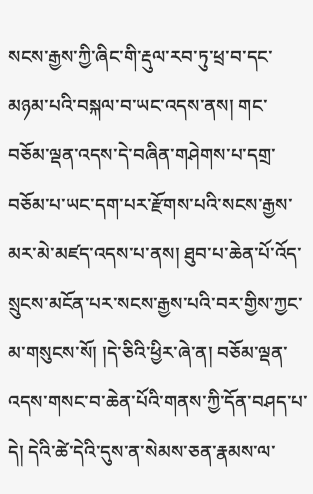སངས་རྒྱས་ཀྱི་ཞིང་གི་རྡུལ་རབ་ཏུ་ཕྲ་བ་དང་མཉམ་པའི་བསྐལ་བ་ཡང་འདས་ནས། གང་བཅོམ་ལྡན་འདས་དེ་བཞིན་གཤེགས་པ་དགྲ་བཅོམ་པ་ཡང་དག་པར་རྫོགས་པའི་སངས་རྒྱས་མར་མེ་མཛད་འདས་པ་ནས། ཐུབ་པ་ཆེན་པོ་འོད་སྲུངས་མངོན་པར་སངས་རྒྱས་པའི་བར་གྱིས་ཀྱང་མ་གསུངས་སོ། །དེ་ཅིའི་ཕྱིར་ཞེ་ན། བཅོམ་ལྡན་འདས་གསང་བ་ཆེན་པོའི་གནས་ཀྱི་དོན་བཤད་པ་དེ། དེའི་ཚེ་དེའི་དུས་ན་སེམས་ཅན་རྣམས་ལ་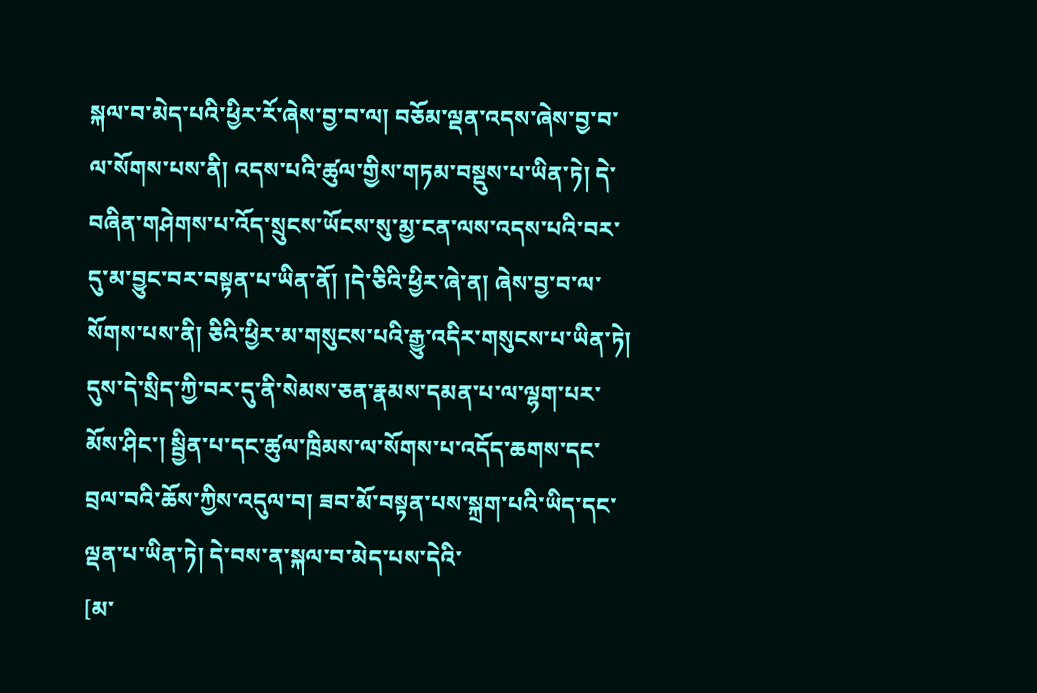སྐལ་བ་མེད་པའི་ཕྱིར་རོ་ཞེས་བྱ་བ་ལ། བཅོམ་ལྡན་འདས་ཞེས་བྱ་བ་ལ་སོགས་པས་ནི། འདས་པའི་ཚུལ་གྱིས་གཏམ་བསྡུས་པ་ཡིན་ཏེ། དེ་བཞིན་གཤེགས་པ་འོད་སྲུངས་ཡོངས་སུ་མྱ་ངན་ལས་འདས་པའི་བར་དུ་མ་བྱུང་བར་བསྟན་པ་ཡིན་ནོ། །དེ་ཅིའི་ཕྱིར་ཞེ་ན། ཞེས་བྱ་བ་ལ་སོགས་པས་ནི། ཅིའི་ཕྱིར་མ་གསུངས་པའི་རྒྱུ་འདིར་གསུངས་པ་ཡིན་ཏེ། དུས་དེ་སྲིད་ཀྱི་བར་དུ་ནི་སེམས་ཅན་རྣམས་དམན་པ་ལ་ལྷག་པར་མོས་ཤིང་། སྦྱིན་པ་དང་ཚུལ་ཁྲིམས་ལ་སོགས་པ་འདོད་ཆགས་དང་བྲལ་བའི་ཆོས་ཀྱིས་འདུལ་བ། ཟབ་མོ་བསྟན་པས་སྐྲག་པའི་ཡིད་དང་ལྡན་པ་ཡིན་ཏེ། དེ་བས་ན་སྐལ་བ་མེད་པས་དེའི་
[མ་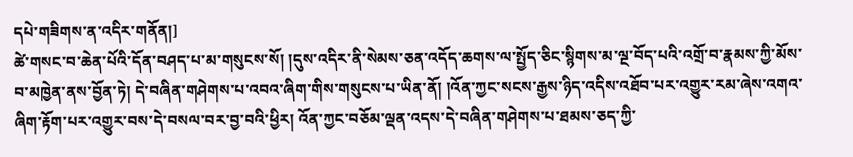དཔེ་གཟིགས་ན་འདིར་གནོན།]
ཚེ་གསང་བ་ཆེན་པོའི་དོན་བཤད་པ་མ་གསུངས་སོ། །དུས་འདིར་ནི་སེམས་ཅན་འདོད་ཆགས་ལ་སྤྱོད་ཅིང་སྙིགས་མ་ལྔ་བོད་པའི་འགྲོ་བ་རྣམས་ཀྱི་མོས་བ་མཁྱེན་ནས་བྱོན་ཏེ། དེ་བཞིན་གཤེགས་པ་འབའ་ཞིག་གིས་གསུངས་པ་ཡིན་ནོ། །འོན་ཀྱང་སངས་རྒྱས་ཉིད་འདིས་འཐོབ་པར་འགྱུར་རམ་ཞེས་འགའ་ཞིག་རྟོག་པར་འགྱུར་བས་དེ་བསལ་བར་བྱ་བའི་ཕྱིར། འོན་ཀྱང་བཅོམ་ལྡན་འདས་དེ་བཞིན་གཤེགས་པ་ཐམས་ཅད་ཀྱི་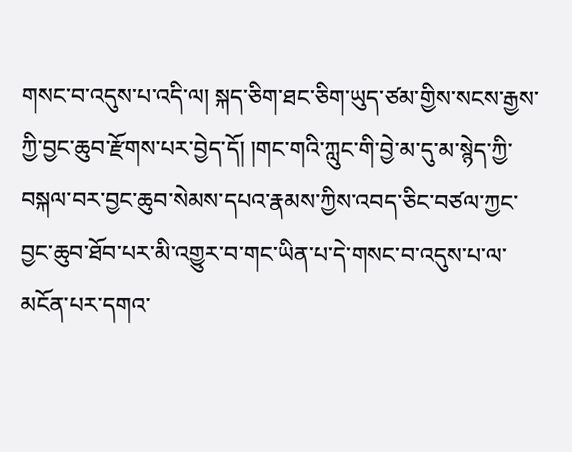གསང་བ་འདུས་པ་འདི་ལ། སྐད་ཅིག་ཐང་ཅིག་ཡུད་ཙམ་གྱིས་སངས་རྒྱས་ཀྱི་བྱང་ཆུབ་རྫོགས་པར་བྱེད་དོ། །གང་གའི་ཀླུང་གི་བྱེ་མ་དུ་མ་སྙེད་ཀྱི་བསྐལ་བར་བྱང་ཆུབ་སེམས་དཔའ་རྣམས་ཀྱིས་འབད་ཅིང་བཙལ་ཀྱང་བྱང་ཆུབ་ཐོབ་པར་མི་འགྱུར་བ་གང་ཡིན་པ་དེ་གསང་བ་འདུས་པ་ལ་མངོན་པར་དགའ་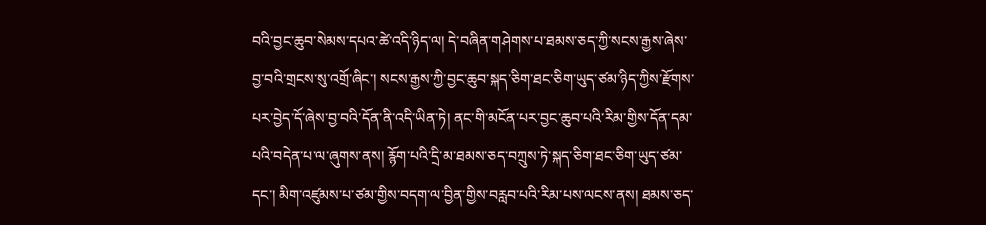བའི་བྱང་ཆུབ་སེམས་དཔའ་ཚེ་འདི་ཉིད་ལ། དེ་བཞིན་གཤེགས་པ་ཐམས་ཅད་ཀྱི་སངས་རྒྱས་ཞེས་བྱ་བའི་གྲངས་སུ་འགྲོ་ཞིང་། སངས་རྒྱས་ཀྱི་བྱང་ཆུབ་སྐད་ཅིག་ཐང་ཅིག་ཡུད་ཙམ་ཉིད་ཀྱིས་རྫོགས་པར་བྱེད་དོ་ཞེས་བྱ་བའི་དོན་ནི་འདི་ཡིན་ཏེ། ནང་གི་མངོན་པར་བྱང་ཆུབ་པའི་རིམ་གྱིས་དོན་དམ་པའི་བདེན་པ་ལ་ཞུགས་ནས། རྙོག་པའི་དྲི་མ་ཐམས་ཅད་བཀྲུས་ཏེ་སྐད་ཅིག་ཐང་ཅིག་ཡུད་ཙམ་དང་། མིག་འཛུམས་པ་ཙམ་གྱིས་བདག་ལ་བྱིན་གྱིས་བརླབ་པའི་རིམ་པས་ལངས་ནས། ཐམས་ཅད་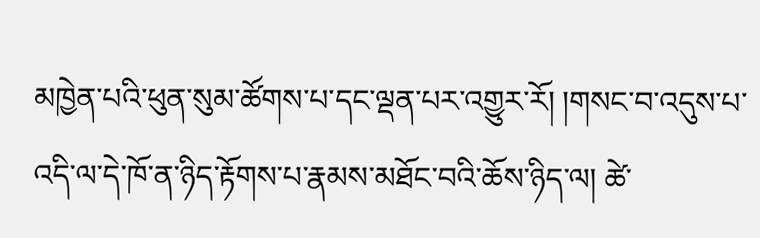མཁྱེན་པའི་ཕུན་སུམ་ཚོགས་པ་དང་ལྡན་པར་འགྱུར་རོ། །གསང་བ་འདུས་པ་འདི་ལ་དེ་ཁོ་ན་ཉིད་རྟོགས་པ་རྣམས་མཐོང་བའི་ཆོས་ཉིད་ལ། ཚེ་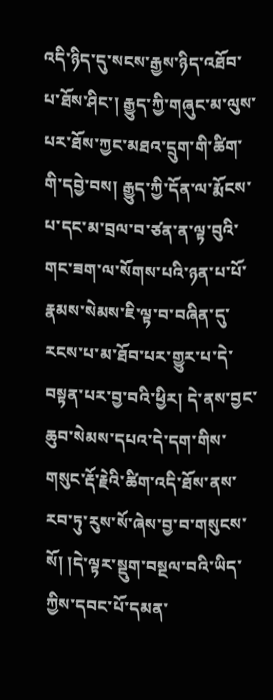འདི་ཉིད་དུ་སངས་རྒྱས་ཉིད་འཐོབ་པ་ཐོས་ཤིང་། རྒྱུད་ཀྱི་གཞུང་མ་ལུས་པར་ཐོས་ཀྱང་མཐའ་དྲུག་གི་ཚིག་གི་དབྱེ་བས། རྒྱུད་ཀྱི་དོན་ལ་རྨོངས་པ་དང་མ་བྲལ་བ་ཙན་ན་ལྟ་བུའི་གང་ཟག་ལ་སོགས་པའི་ཉན་པ་པོ་རྣམས་སེམས་ཇི་ལྟ་བ་བཞིན་དུ་རངས་པ་མ་ཐོབ་པར་གྱུར་པ་དེ་བསྟན་པར་བྱ་བའི་ཕྱིར། དེ་ནས་བྱང་ཆུབ་སེམས་དཔའ་དེ་དག་གིས་གསུང་རྡོ་རྗེའི་ཚིག་འདི་ཐོས་ནས་རབ་ཏུ་རུས་སོ་ཞེས་བྱ་བ་གསུངས་སོ། །དེ་ལྟར་སྡུག་བསྔལ་བའི་ཡིད་ཀྱིས་དབང་པོ་དམན་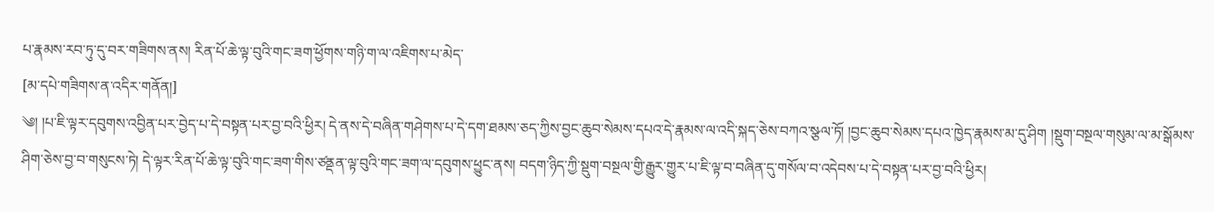པ་རྣམས་རབ་ཏུ་དུ་བར་གཟིགས་ནས། རིན་པོ་ཆེ་ལྟ་བུའི་གང་ཟག་ཕྱོགས་གཉི་ག་ལ་འཇིགས་པ་མེད་
[མ་དཔེ་གཟིགས་ན་འདིར་གནོན།]
༄། །པ་ཇི་ལྟར་དབུགས་འབྱིན་པར་བྱེད་པ་དེ་བསྟན་པར་བྱ་བའི་ཕྱིར། དེ་ནས་དེ་བཞིན་གཤེགས་པ་དེ་དག་ཐམས་ཅད་ཀྱིས་བྱང་ཆུབ་སེམས་དཔའ་དེ་རྣམས་ལ་འདི་སྐད་ཅེས་བཀའ་སྩལ་ཏོ། །བྱང་ཆུབ་སེམས་དཔའ་ཁྱེད་རྣམས་མ་དུ་ཤིག །སྡུག་བསྔལ་གསུམ་ལ་མ་སྒོམས་ཤིག་ཅེས་བྱ་བ་གསུངས་ཏེ། དེ་ལྟར་རིན་པོ་ཆེ་ལྟ་བུའི་གང་ཟག་གིས་ཙནྡན་ལྟ་བུའི་གང་ཟག་ལ་དབུགས་ཕྱུང་ནས། བདག་ཉིད་ཀྱི་སྡུག་བསྔལ་གྱི་རྒྱུར་གྱུར་པ་ཇི་ལྟ་བ་བཞིན་དུ་གསོལ་བ་འདེབས་པ་དེ་བསྟན་པར་བྱ་བའི་ཕྱིར།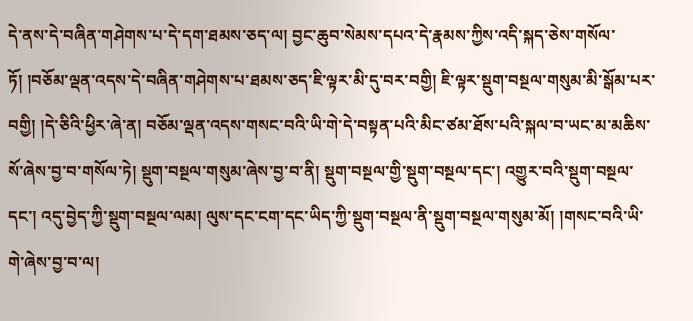དེ་ནས་དེ་བཞིན་གཤེགས་པ་དེ་དག་ཐམས་ཅད་ལ། བྱང་ཆུབ་སེམས་དཔའ་དེ་རྣམས་ཀྱིས་འདི་སྐད་ཅེས་གསོལ་ཏོ། །བཅོམ་ལྡན་འདས་དེ་བཞིན་གཤེགས་པ་ཐམས་ཅད་ཇི་ལྟར་མི་དུ་བར་བགྱི། ཇི་ལྟར་སྡུག་བསྔལ་གསུམ་མི་སྒོམ་པར་བགྱི། །དེ་ཅིའི་ཕྱིར་ཞེ་ན། བཅོམ་ལྡན་འདས་གསང་བའི་ཡི་གེ་དེ་བསྟན་པའི་མིང་ཙམ་ཐོས་པའི་སྐལ་བ་ཡང་མ་མཆིས་སོ་ཞེས་བྱ་བ་གསོལ་ཏེ། སྡུག་བསྔལ་གསུམ་ཞེས་བྱ་བ་ནི། སྡུག་བསྔལ་གྱི་སྡུག་བསྔལ་དང་། འགྱུར་བའི་སྡུག་བསྔལ་དང་། འདུ་བྱེད་ཀྱི་སྡུག་བསྔལ་ལམ། ལུས་དང་ངག་དང་ཡིད་ཀྱི་སྡུག་བསྔལ་ནི་སྡུག་བསྔལ་གསུམ་མོ། །གསང་བའི་ཡི་གེ་ཞེས་བྱ་བ་ལ།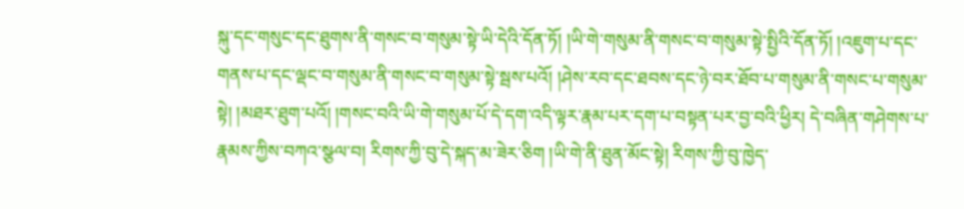སྐུ་དང་གསུང་དང་ཐུགས་ནི་གསང་བ་གསུམ་སྟེ་ཡི་དེའི་དོན་ཏོ། །ཡི་གེ་གསུམ་ནི་གསང་བ་གསུམ་སྟེ་སྤྱིའི་དོན་ཏོ། །འཇུག་པ་དང་གནས་པ་དང་ལྡང་བ་གསུམ་ནི་གསང་བ་གསུམ་སྟེ་སྦས་པའོ། །ཤེས་རབ་དང་ཐབས་དང་ཉེ་བར་ཐོབ་པ་གསུམ་ནི་གསང་པ་གསུམ་སྟེ། །མཐར་ཐུག་པའོ། །གསང་བའི་ཡི་གེ་གསུམ་པོ་དེ་དག་འདི་ལྟར་རྣམ་པར་དག་པ་བསྟན་པར་བྱ་བའི་ཕྱིར། དེ་བཞིན་གཤེགས་པ་རྣམས་ཀྱིས་བཀའ་སྩལ་བ། རིགས་ཀྱི་བུ་དེ་སྐད་མ་ཟེར་ཅིག །ཡི་གེ་ནི་ཐུན་མོང་སྟེ། རིགས་ཀྱི་བུ་ཁྱེད་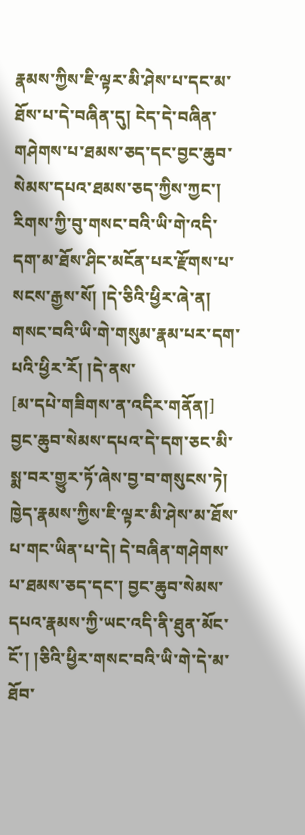རྣམས་ཀྱིས་ཇི་ལྟར་མི་ཤེས་པ་དང་མ་ཐོས་པ་དེ་བཞིན་དུ། ངེད་དེ་བཞིན་གཤེགས་པ་ཐམས་ཅད་དང་བྱང་ཆུབ་སེམས་དཔའ་ཐམས་ཅད་ཀྱིས་ཀྱང་། རིགས་ཀྱི་བུ་གསང་བའི་ཡི་གེ་འདི་དག་མ་ཐོས་ཤིང་མངོན་པར་རྫོགས་པ་སངས་རྒྱས་སོ། །དེ་ཅིའི་ཕྱིར་ཞེ་ན། གསང་བའི་ཡི་གེ་གསུམ་རྣམ་པར་དག་པའི་ཕྱིར་རོ། །དེ་ནས་
[མ་དཔེ་གཟིགས་ན་འདིར་གནོན།]
བྱང་ཆུབ་སེམས་དཔའ་དེ་དག་ཅང་མི་སྨ་བར་གྱུར་ཏོ་ཞེས་བྱ་བ་གསུངས་ཏེ། ཁྱེད་རྣམས་ཀྱིས་ཇི་ལྟར་མི་ཤེས་མ་ཐོས་པ་གང་ཡིན་པ་དེ། དེ་བཞིན་གཤེགས་པ་ཐམས་ཅད་དང་། བྱང་ཆུབ་སེམས་དཔའ་རྣམས་ཀྱི་ཡང་འདི་ནི་ཐུན་མོང་ངོ་། །ཅིའི་ཕྱིར་གསང་བའི་ཡི་གེ་དེ་མ་ཐོབ་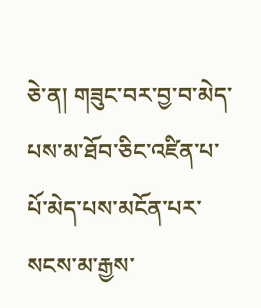ཅེ་ན། གཟུང་བར་བྱ་བ་མེད་པས་མ་ཐོབ་ཅིང་འཛིན་པ་པོ་མེད་པས་མངོན་པར་སངས་མ་རྒྱས་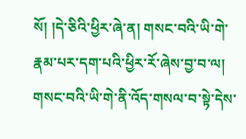སོ། །དེ་ཅིའི་ཕྱིར་ཞེ་ན། གསང་བའི་ཡི་གེ་རྣམ་པར་དག་པའི་ཕྱིར་རོ་ཞེས་བྱ་བ་ལ། གསང་བའི་ཡི་གེ་ནི་འོད་གསལ་བ་སྟེ་དེས་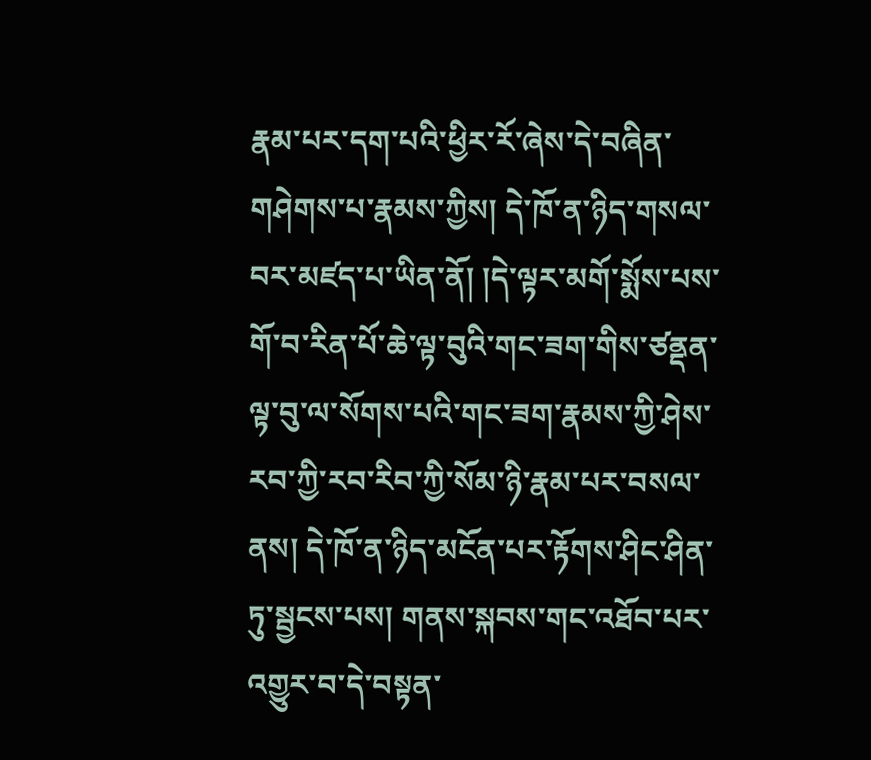རྣམ་པར་དག་པའི་ཕྱིར་རོ་ཞེས་དེ་བཞིན་གཤེགས་པ་རྣམས་ཀྱིས། དེ་ཁོ་ན་ཉིད་གསལ་བར་མཛད་པ་ཡིན་ནོ། །དེ་ལྟར་མགོ་སྨོས་པས་གོ་བ་རིན་པོ་ཆེ་ལྟ་བུའི་གང་ཟག་གིས་ཙནྡན་ལྟ་བུ་ལ་སོགས་པའི་གང་ཟག་རྣམས་ཀྱི་ཤེས་རབ་ཀྱི་རབ་རིབ་ཀྱི་སོམ་ཉི་རྣམ་པར་བསལ་ནས། དེ་ཁོ་ན་ཉིད་མངོན་པར་རྟོགས་ཤིང་ཤིན་ཏུ་སྦྱངས་པས། གནས་སྐབས་གང་འཐོབ་པར་འགྱུར་བ་དེ་བསྟན་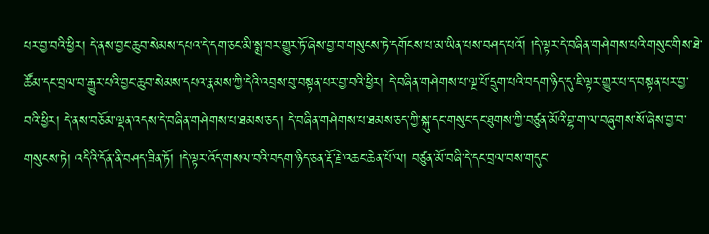པར་བྱ་བའི་ཕྱིར། དེ་ནས་བྱང་ཆུབ་སེམས་དཔའ་དེ་དག་ཅང་མི་སྨྲ་བར་གྱུར་ཏོ་ཞེས་བྱ་བ་གསུངས་ཏེ་དགོངས་པ་མ་ཡིན་པས་བཤད་པའོ། །དེ་ལྟར་དེ་བཞིན་གཤེགས་པའི་གསུང་གིས་ཐེ་ཚོམ་དང་བྲལ་བ་རྒྱུར་པའི་བྱང་ཆུབ་སེམས་དཔའ་རྣམས་ཀྱི་དེའི་འབྲས་བུ་བསྟན་པར་བྱ་བའི་ཕྱིར། དེ་བཞིན་གཤེགས་པ་ལྔ་པོ་དྲུག་པའི་བདག་ཉིད་དུ་ཇི་ལྟར་གྱུར་པ་ད་བསྟན་པར་བྱ་བའི་ཕྱིར། དེ་ནས་བཅོམ་ལྡན་འདས་དེ་བཞིན་གཤེགས་པ་ཐམས་ཅད། དེ་བཞིན་གཤེགས་པ་ཐམས་ཅད་ཀྱི་སྐུ་དང་གསུང་དང་ཐུགས་ཀྱི་བཙུན་མོའི་བྷ་ག་ལ་བཞུགས་སོ་ཞེས་བྱ་བ་གསུངས་ཏེ། འདིའི་དོན་ནི་བཤད་ཟིན་ཏོ། །དེ་ལྟར་འོད་གསལ་བའི་བདག་ཉིད་ཅན་རྡོ་རྗེ་འཆང་ཆེན་པོ་ལ། བཙུན་མོ་བཞི་དེ་དང་བྲལ་བས་གདུང་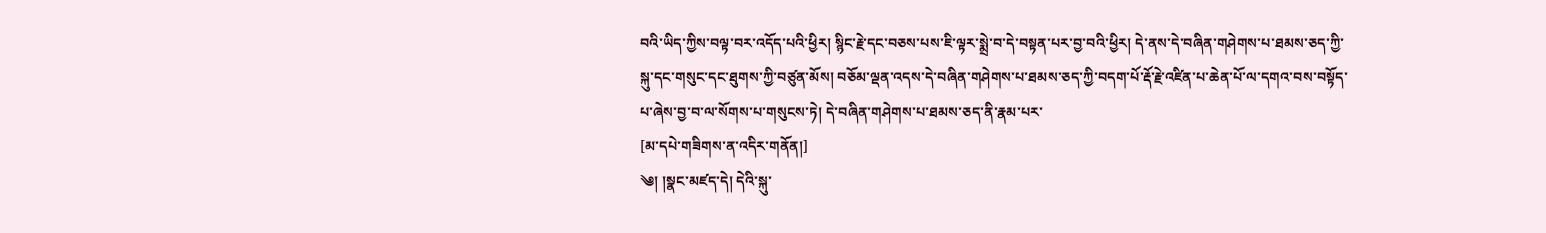བའི་ཡིད་ཀྱིས་བལྟ་བར་འདོད་པའི་ཕྱིར། སྙིང་རྗེ་དང་བཅས་པས་ཇི་ལྟར་སྨྲེ་བ་དེ་བསྟན་པར་བྱ་བའི་ཕྱིར། དེ་ནས་དེ་བཞིན་གཤེགས་པ་ཐམས་ཅད་ཀྱི་སྐུ་དང་གསུང་དང་ཐུགས་ཀྱི་བཙུན་མོས། བཅོམ་ལྡན་འདས་དེ་བཞིན་གཤེགས་པ་ཐམས་ཅད་ཀྱི་བདག་པོ་རྡོ་རྗེ་འཛིན་པ་ཆེན་པོ་ལ་དགའ་བས་བསྟོད་པ་ཞེས་བྱ་བ་ལ་སོགས་པ་གསུངས་ཏེ། དེ་བཞིན་གཤེགས་པ་ཐམས་ཅད་ནི་རྣམ་པར་
[མ་དཔེ་གཟིགས་ན་འདིར་གནོན།]
༄། །སྣང་མཛད་དེ། དེའི་སྐུ་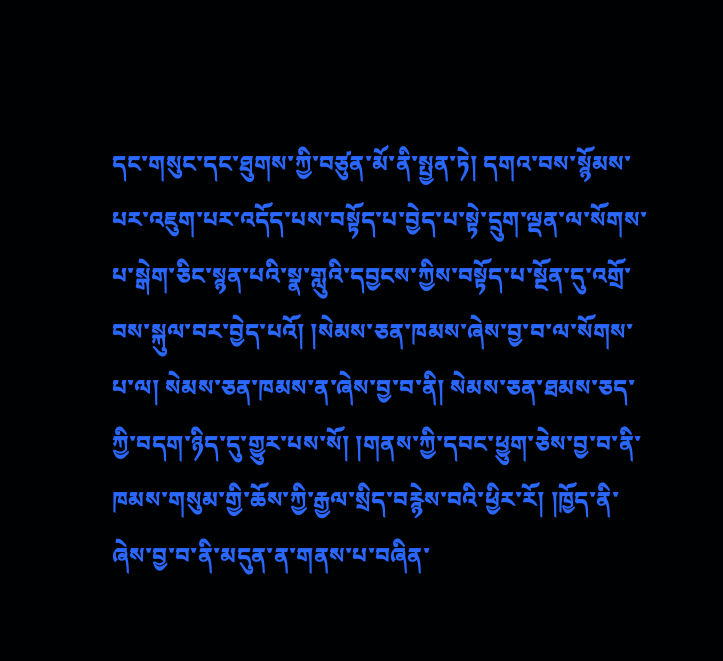དང་གསུང་དང་ཐུགས་ཀྱི་བཙུན་མོ་ནི་སྤྱན་ཏེ། དགའ་བས་སྙོམས་པར་འཇུག་པར་འདོད་པས་བསྟོད་པ་བྱེད་པ་སྟེ་དྲུག་ལྡན་ལ་སོགས་པ་སྒེག་ཅིང་སྙན་པའི་སྣ་གླུའི་དབྱངས་ཀྱིས་བསྟོད་པ་སྔོན་དུ་འགྲོ་བས་སྐུལ་བར་བྱེད་པའོ། །སེམས་ཅན་ཁམས་ཞེས་བྱ་བ་ལ་སོགས་པ་ལ། སེམས་ཅན་ཁམས་ན་ཞེས་བྱ་བ་ནི། སེམས་ཅན་ཐམས་ཅད་ཀྱི་བདག་ཉིད་དུ་གྱུར་པས་སོ། །གནས་ཀྱི་དབང་ཕྱུག་ཅེས་བྱ་བ་ནི་ཁམས་གསུམ་གྱི་ཆོས་ཀྱི་རྒྱལ་སྲིད་བརྙེས་བའི་ཕྱིར་རོ། །ཁྱོད་ནི་ཞེས་བྱ་བ་ནི་མདུན་ན་གནས་པ་བཞིན་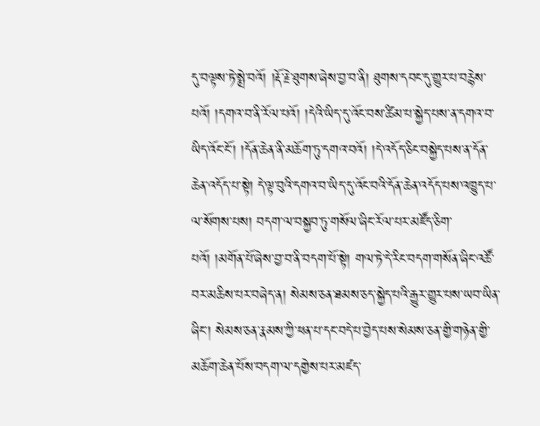དུ་བལྟས་ཏེ་སྨྲེ་བའོ། །རྡོ་རྗེ་ཐུགས་ཞེས་བྱ་བ་ནི། ཐུགས་དབང་དུ་གྱུར་པ་བརྙེས་པའོ། །དགའ་བ་ནི་རོལ་པའོ། །དེའི་ཡིད་དུ་འོང་བས་ཚིམ་པ་སྐྱེད་པས་ན་དགའ་བ་ཡིད་འོང་ངོ་། །དོན་ཆེན་ནི་མཆོག་ཏུ་དགའ་བའོ། །དེ་འདོད་ཅིང་བསྐྱེད་པས་ན་དོན་ཆེན་འདོད་པ་སྟེ། དེ་ལྟ་བུའི་དགའ་བ་ཡིད་དུ་འོང་བའི་དོན་ཆེན་འདོད་པས་འཁྱུད་པ་ལ་སོགས་པས། བདག་ལ་བསྐྱབ་ཏུ་གསོལ་ཞིང་རོལ་པར་མཛོད་ཅིག་པའོ། །མགོན་པོ་ཞེས་བྱ་བ་ནི་བདག་པོ་སྟེ། གལ་ཏེ་དེ་རིང་བདག་གསོན་ཞིང་འཚོ་བར་མཆིས་པར་བཞེད་ན། སེམས་ཅན་ཐམས་ཅད་སྐྱེད་པའི་རྒྱུར་གྱུར་པས་ཡབ་ཡིན་ཞིང་། སེམས་ཅན་རྣམས་ཀྱི་ཕན་པ་དང་བདེ་པ་བྱེད་པས་སེམས་ཅན་གྱི་གཉེན་གྱི་མཆོག་ཆེན་པོས་བདག་ལ་དགྱེས་པར་མཛད་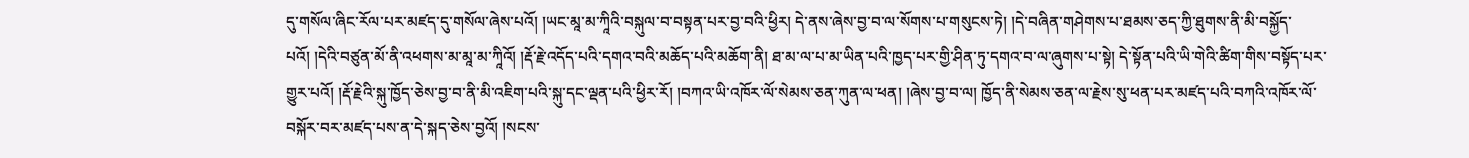དུ་གསོལ་ཞིང་རོལ་པར་མཛད་དུ་གསོལ་ཞེས་པའོ། །ཡང་མཱ་མ་ཀཱིའི་བསྐུལ་བ་བསྟན་པར་བྱ་བའི་ཕྱིར། དེ་ནས་ཞེས་བྱ་བ་ལ་སོགས་པ་གསུངས་ཏེ། །དེ་བཞིན་གཤེགས་པ་ཐམས་ཅད་ཀྱི་ཐུགས་ནི་མི་བསྐྱོད་པའོ། །དེའི་བཙུན་མོ་ནི་འཕགས་མ་མཱ་མ་ཀཱིའོ། །རྡོ་རྗེ་འདོད་པའི་དགའ་བའི་མཆོད་པའི་མཆོག་ནི། ཐ་མ་ལ་པ་མ་ཡིན་པའི་ཁྱད་པར་གྱི་ཤིན་ཏུ་དགའ་བ་ལ་ཞུགས་པ་སྟེ། དེ་སྟོན་པའི་ཡི་གེའི་ཚིག་གིས་བསྟོད་པར་གྱུར་པའོ། །རྡོ་རྗེའི་སྐུ་ཁྱོད་ཅེས་བྱ་བ་ནི་མི་འཇིག་པའི་སྐུ་དང་ལྡན་པའི་ཕྱིར་རོ། །བཀའ་ཡི་འཁོར་ལོ་སེམས་ཅན་ཀུན་ལ་ཕན། །ཞེས་བྱ་བ་ལ། ཁྱོད་ནི་སེམས་ཅན་ལ་རྗེས་སུ་ཕན་པར་མཛད་པའི་བཀའི་འཁོར་ལོ་བསྐོར་བར་མཛད་པས་ན་དེ་སྐད་ཅེས་བྱའོ། །སངས་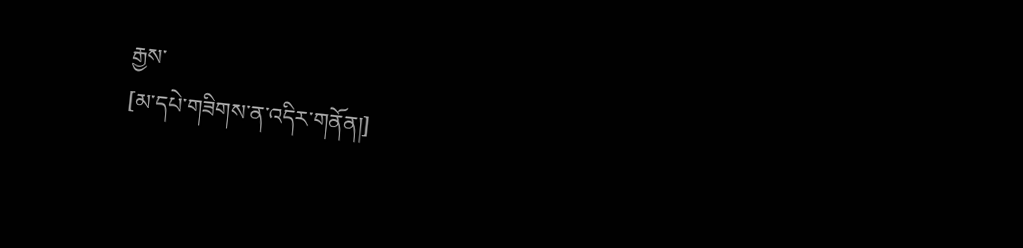རྒྱས་
[མ་དཔེ་གཟིགས་ན་འདིར་གནོན།]